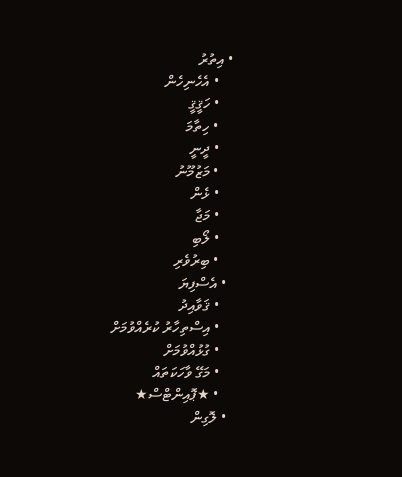• އިތުރު
    • އެހެނިހެން
    • ހަޤީޤީ
    • ހިތާމަ
    • ދީނީ
    • މަޒުމޫނު
    • ޅެން
    • މަޖާ
    • ލޯބި
    • ބިރުވެރި
  • އެސްފިޔަ
    • ޤަވާއިދު
    • އިސްތިހާރު ކުރެއްވުމަށް
    • ގުޅުއްވުމަށް
    • މަގޭ ވާހަކަތައް
    • ★ޕޮއިންޓްސް★
  • ލޮގިން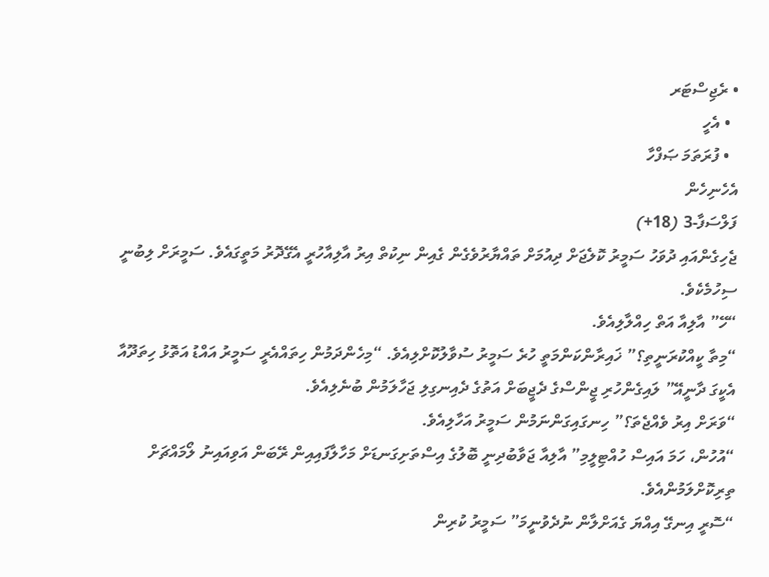• ރެޖިސްޓަރ
  • އެހީ
  • ފުރަތަމަ ޞަފްހާ
އެހެނިހެން
ފަލްސަފާ-3 (18+)
ޖެހިގެންއައި ދުވަހު ސަމީރު ކޮލެޖަށް ދިއުމަށް ތައްޔާރުވެގެން ގެއިން ނިކުތް އިރު އާލިއާހުރީ އެގޭދޮރު މަތީގައެވެ. ސަމީރަށް ލިބުނީ ސިހުމެކެވެ.
“ހޭ” އާލިއާ އަތް ހިއްލާލިއެވެ.
“މިތާ ކީއްކުރަނީތި؟” ޚައިރާންކަންމަތީ ހުރެ ސަމީރު ސުވާލުކޮށްލިއެވެ. “މިހެންދަމުން ހިތައްއެރީ ސަމީރު އައްޑު އަތޮޅު ހިތަދޫއާ އެކީގަ ދާނީއޭ” ލައިގެންހުރި ޖީންސްގެ ދެޖީބަށް އަތުގެ ދެއިނގިލި ޖަހާލަމުން ބުނެލިއެވެ.
“ވަރަށް އިރު ވެއްޖެތަ؟” ހިނގައިގަންނަމުން ސަމީރު އަހާލިއެވެ.
“އުހުން، ހަމަ އައިސް ހުއްޓިލީމި” އާލިއާ ޖަވާބުދިނީ ބޮލުގެ އިސްތަށިގަނޑަށް މަހާލާފައިއިން ރޭބަން އަވިއައިނު ލޯމައްޗަށް ތިރިކޮށްލަމުންއެވެ.
“ސޮރީ އިނގޭ އިއްޔަ ގެއަށްލާން ނުދެވުނީމަ” ސަމީރު ކުރިން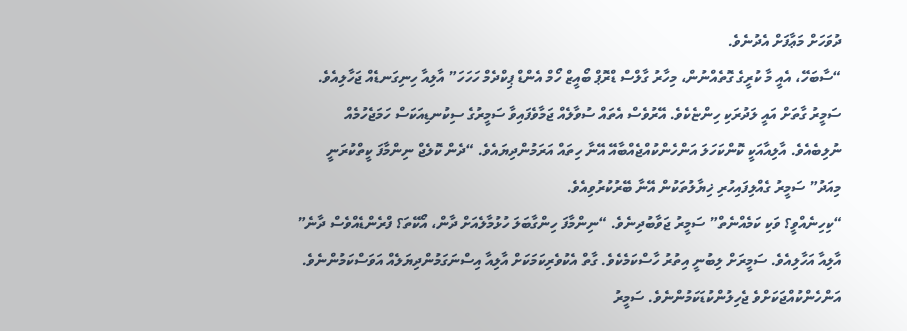ދުވަހަށް މަޢާފަށް އެދުނެވެ.
“ސާބަހޭ، އެއީ މާ ކުރީގެ ގޮތެއްނުން، މިހާރު ގާލްސް ޑްރޮޕް ބޯއީޒް ހޯމް އެންޑް ޕިކްދެމް ހަހަހަ” އާލިއާ ހިނިގަނޑެއް ޖަހާލިއެވެ. ސަމީރު ގާތަށް އައީ ލަދުރަކި ހިންޏެކެވެ. އޭރުވެސް އެތައް ސުވާލެއް ޖަމާވެފައިވާ ސަމީރުގެ ސިކުނޑިއަކަސް ހަމަޖެހުމެއް ނުލިބެއެވެ. އާލިއާއަކީ ކޮންކަހަލަ އަންހެންކުއްޖެއްބާއޭ އޭނާ ހިތައް އަރަމުންދިޔައެވެ. “ދެން ކޮލެޖް ނިންމާފަ ކީތްކުރަނީ މިއަދު” ސަމީރު ގެއްލިފައިހުރި ޚިޔާލުތަކުން އޭނާ ބޭރުކުރުވިއެވެ.
“ކިހިނެއްވީ؟ ވަކި ކަމެއްނެތް” ސަމީރު ޖަވާބުދިނެވެ. “ނިންމާފަ ހިންގާބަލަ ހުޅުމާލެއަށް ދާން، އޯކޭތަ؟ ފްރެންޑެއްވެސް ދާނެ” އާލިއާ އަހާލިއެވެ. ސަމީރަށް ލިބުނީ އިތުރު ހާސްކަމެކެވެ. ގާތް އެކުވެރިކަމަކަށް އާލިއާ އިސްނަގަމުންދިޔަލެއް އަވަސްކަމުންނެވެ. އަންހެންކުއްޖަކަށްވެ ޖެހިލުންކުޑަކަމުންނެވެ. ސަމީރު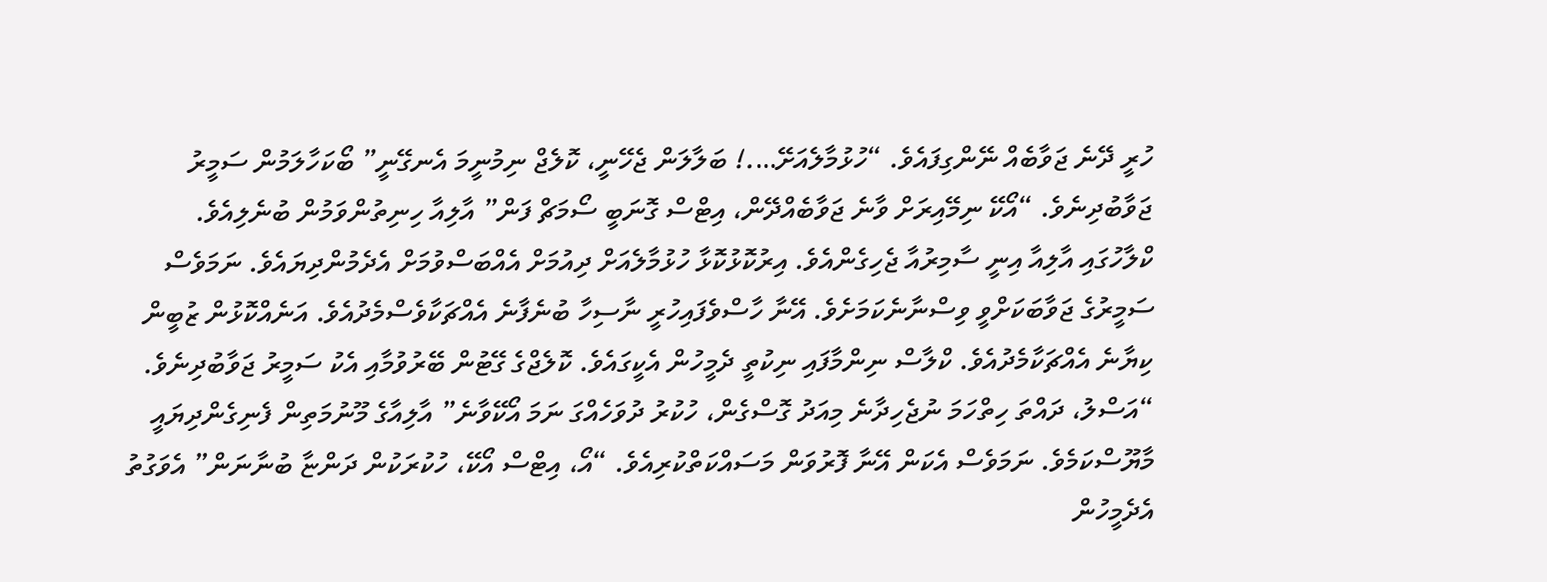ހުރީ ދޭނެ ޖަވާބެއް ނޭންގިފައެވެ. “ހުޅުމާލެއަށޭ….! ބަލާލަން ޖެހޭނީ، ކޮލެޖް ނިމުނީމަ އެނގޭނީ” ބޯކަހާލަމުން ސަމީރު ޖަވާބުދިނެވެ. “އޯކޭ ނިމޭއިރަށް ވާނެ ޖަވާބެއްދޭން، އިޓްސް ގޮނަބީ ސޯމަޗް ފަން” އާލިއާ ހިނިތުންވަމުން ބުނެލިއެވެ.
ކްލާހުގައި އާލިއާ އިނީ ސާމިރުއާ ޖެހިގެންއެވެ. އިރުކޮޅުކޮޅާ ހުޅުމާލެއަށް ދިއުމަށް އެއްބަސްވުމަށް އެދެމުންދިޔައެވެ. ނަމަވެސް ސަމީރުގެ ޖަވާބަކަށްވީ ވިސްނާނެކަމަށެވެ. އޭނާ ހާސްވެފައިހުރީ ނާސިހާ ބުނެފާނެ އެއްޗަކާވެސްމެދުއެވެ. އަނެއްކޮޅުން ޒުބީން ކިޔާނެ އެއްޗަކާމެދުއެވެ. ކްލާސް ނިންމާފައި ނިކުތީ ދެމީހުން އެކީގައެވެ. ކޮލެޖްގެ ގޭޓުން ބޭރުވުމާއި އެކު ސަމީރު ޖަވާބުދިނެވެ. “އަސްލު، ދައްތަ ހިތްހަމަ ނުޖެހިދާނެ މިއަދު ގޮސްގެން، ހުކުރު ދުވަހެއްގަ ނަމަ އޯކޭވާނެ” އާލިއާގެ މޫނުމަތިން ފެނިގެންދިޔައީ މާޔޫސްކަމެވެ. ނަމަވެސް އެކަން އޭނާ ފޮރުވަން މަސައްކަތްކުރިއެވެ. “އޯ، އިޓްސް އޯކޭ، ހުކުރަކުން ދަންޏާ ބުނާނަން” އެވަގުތު އެދެމީހުން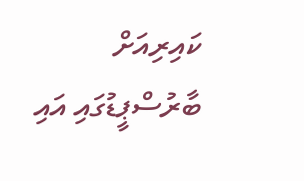ކައިރިއަށް ބާރުސްޕީޑުގައި އައި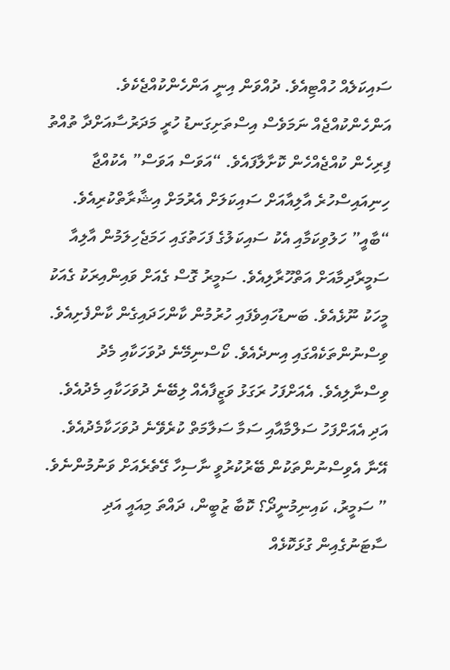ސައިކަލެއް ހުއްޓިއެވެ. ދުއްވަން އިނީ އަންހެންކުއްޖެކެވެ. އަންހެންކުއްޖެއް ނަމަވެސް އިސްތަށިގަނޑު ހުރީ މަދަރުސާއަށްދާ ތުއްތު ފިރިހެން ކުއްޖެއްހެން ކޮށާލާފައެވެ. “އަވަސް އަވަސް” އެކުއްޖާ ހިނިއައިސްހުރެ އާލިއާއަށް ސައިކަލަށް އެރުމަށް އިޝާރާތްކުރިއެވެ. “ބާއީ” ހަލުވިކަމާއި އެކު ސައިކަލުގެ ފަހަތުގައި ހަމަޖެހިލަމުން އާލިއާ ސަމީރާދިމާއަށް އަތްހޫރާލިއެވެ. ސަމީރު ގޮސް ގެއަށް ވައިންއިރަކު ގެއަކު މީހަކު ނޫޅެއެވެ. ބަނޑުހައިވެފައި ހުރުމުން ކާންހަދައިގެން ކާންފެށިއެވެ. ވިސްނުންތަކެއްގައި އިނދެއެވެ. ކޯސްނިމޭނެ ދުވަހަކާއި މެދު ވިސްނާލިއެވެ. އެއަށްފަހު ރަގަޅު ވަޒީފާއެއް ލިބޭނެ ދުވަހަކާއި މެދުއެވެ. އަދި އެއަށްފަހު ސަލްމާއާއި ސަމާ ސަލާމަތް ކުރެވޭނެ ދުވަހަކާމެދުއެވެ. އޭނާ އެވިސްނުންތަކުން ބޭރުކުރުވީ ނާސިހާ ގޭތެރެއަށް ވަނުމުންނެވެ.
” ސަމީރު، ކައިނިމުނީދޯ؟ ކޮބާ ޒުބީން، ދައްތަ މިއައީ އަދި ސާޓަނުގެއިން ގުޅަކޮޅެއް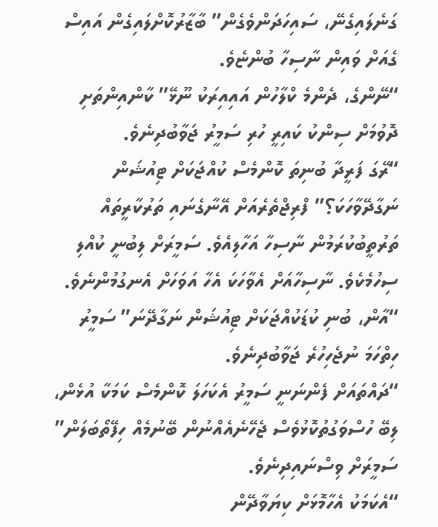ގަނެލައިގެނޭ، ސައިހަދަންވެގެން” ބާޒާރުކޮށްލައިގެން އައިސް ގެއަށް ވައިން ނާސިހާ ބުންޏެވެ.
“ނޭންގެ، ދެންމެ ކްލާހުން އައިއިރަކު ނޫޅޭ” ކާންއިންތަށި ދޮވުމަށް ސިންކު ކައިރީ ހުރި ސަމީރު ޖަވާބުދިނެވެ.
“ރޭގަ ފަރީދާ ބުނިތަ ކޮންމެސް ކުއްޖަކަށް ޓިއުޝަން ނަގާދޭވާހަކަ؟” ފްރިޖްތެރެއަށް އޭނާގެނައި ތަރުކާރީތައް ތަރުތީބުކުރަމުން ނާސިހާ އަހާލިއެވެ. ސަމީރަށް ލިބުނީ ކުއްލި ސިހުމެކެވެ. ނާސިހާއަށް އެވާހަކަ އެހާ އަވަހަށް އެނގުމުންނެވެ. “އާން، ބުނި ކުޑަކުއްޖަކަށް ޓިއުޝަން ނަގާދޭނަ” ސަމީރު ހިތްހަމަ ނުޖެހިހުރެ ޖަވާބުދިނެވެ.
“ދައްތައަށް ފެންނަނީ ސަމީރު އެކަހަލަ ކޮންމެސް ކަމަކާ އުޅެން، ލިބޭ ހުސްވަގުތުކޮޅުވެސް ޖެހޭނެއެއްނުން ބޭނުމެއް ހިފޭތޯބަލަން” ސަމީރަށް ވިސްނައިދިނެވެ.
“އެކަމަކު އެހާމޮޅަށް ކިޔަވާދޭން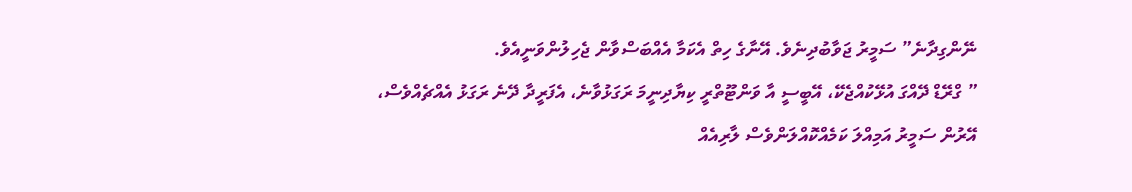ނޭންގިދާނެ” ސަމީރު ޖަވާބުދިނެވެ. އޭނާގެ ހިތް އެކަމާ އެއްބަސްވާން ޖެހިލުންވަނީއެވެ.
” ގްރޭޑް ދޭއްގަ އުޅޭކުއްޖެކޭ، އޭބީސީ އާ ވަންޓޫތްރީ ކިޔާދިނީމަ ރަގަޅުވާނެ، އެފަރީދާ ދޭނެ ރަގަޅު އެއްޗެއްވެސް، އޭރުން ސަމީރު އަމިއްލަ ކަމެއްކޮއްލަންވެސް ލާރިއެއް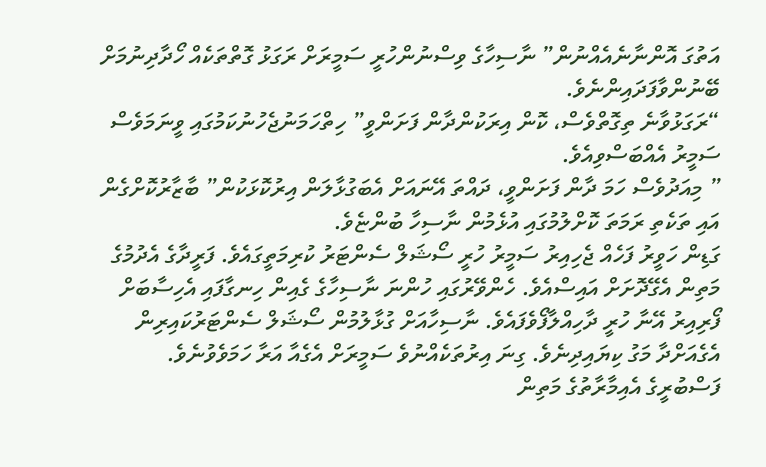އަތުގަ އޮންނާނެއެއްނުން” ނާސިހާގެ ވިސްނުންހުރީ ސަމީރަށް ރަގަޅު ގޮތްތަކެއް ހޯދާދިނުމަށް ބޭނުންވާފަދައިންނެވެ.
“ރަގަޅުވާނެ ތިގޮތްވެސް، ކޮން އިރަކުންދާން ފަށަންވީ” ހިތްހަމަނުޖެހުނުކަމުގައި ވީނަމަވެސް ސަމީރު އެއްބަސްވިއެވެ.
” މިއަދުވެސް ހަމަ ދާން ފަށަންވީ، ދައްތަ އޭނައަށް އެބަގުޅާލަން އިރުކޮޅަކުން” ބާޒާރުކޮށްގެން އައި ތަކެތި ރަމަތަ ކޮށްލުމުގައި އުޅެމުން ނާސިހާ ބުންޏެވެ.
ގަޑިން ހަވީރު ފަހެއް ޖެހިއިރު ސަމީރު ހުރީ ސޯޝަލް ސެންޓަރު ކުރިމަތީގައެވެ. ފަރީދާގެ އެދުމުގެ މަތިން އެގޭދޮށަށް އައިސްއެވެ. ހެންވޭރުގައި ހުންނަ ނާސިހާގެ ގެއިން ހިނގާފައި އެހިސާބަށް ފޯރިއިރު އޭނާ ހުރީ ދާހިއްލާފޯވެފައެވެ. ނާސިހާއަށް ގުޅާލުމުން ސޯޝަލް ސެންޓަރުކައިރިން އެގެއަށްދާ މަގު ކިޔައިދިނެވެ. ގިނަ އިރުތަކެއްނުވެ ސަމީރަށް އެގެއާ އަރާ ހަމަވެވުނެވެ. ފަސްބުރީގެ އެއިމާރާތުގެ މަތިން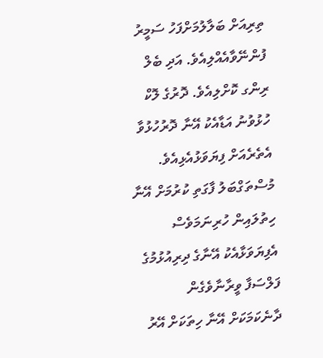ތިރިއަށް ބަލާލުމަށްފަހު ސަމީރު ފުންނޭވާއެއްލިއެވެ. އަދި ބެލް ރިންގ ކޮށްލިއެވެ. ދޮރުގެ ލޮކް ހުޅުވުނު އަޑާއެކު އޭނާ ދޮރުހުޅުވާ އެތެރެއަށް ފިޔަވަޅުއެޅިއެވެ. މުސްތަގްބަލު ފާގަތި ކުރުމަށް އޭނާ ހިތުލައިން ހުރިނަމަވެސް އެފިޔަވަޅާއެކު އޭނާގެ ދިރިއުޅުމުގެ ފަލްސަފާ ވީރާނާވެގެން ދާނެކަމަކަށް އޭނާ ހިތަކަށް އޭރު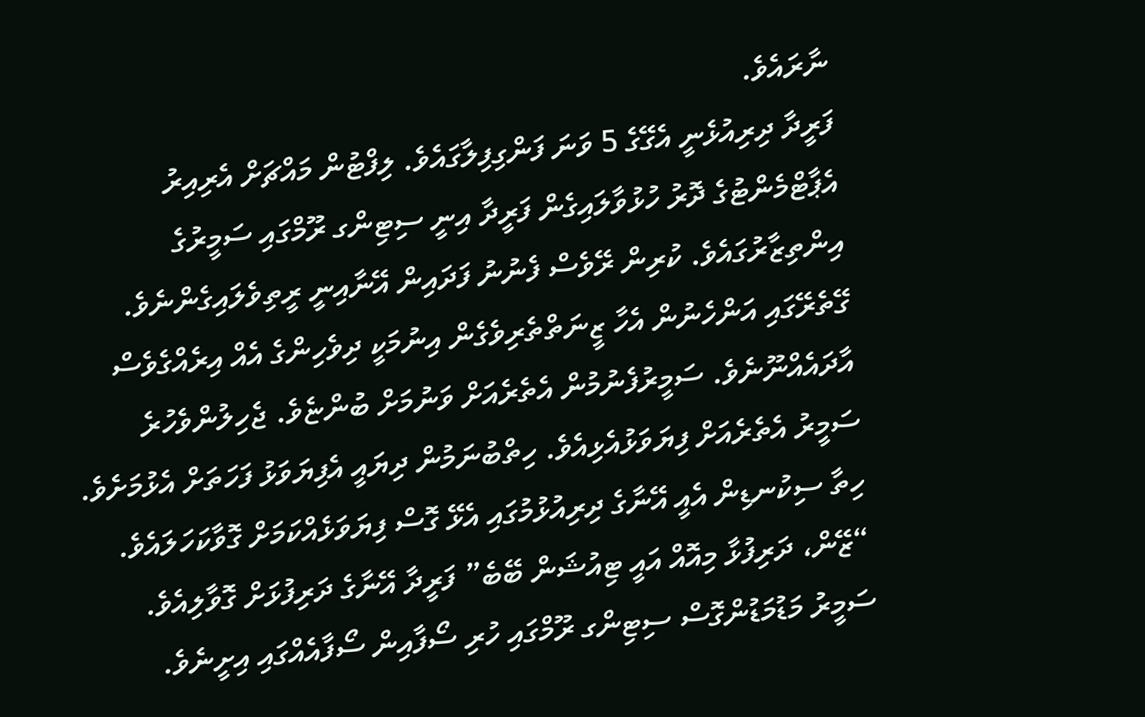ނާރައެވެ.
ފަރީދާ ދިރިއުޅެނީ އެގޭގެ 5 ވަނަ ފަންގިފިލާގައެވެ. ލިފްޓުން މައްޗަށް އެރިއިރު އެޕާޓްމެންޓުގެ ދޮރު ހުޅުވާލައިގެން ފަރީދާ އިނީ ސިޓިންގ ރޫމްގައި ސަމީރުގެ އިންތިޒާރުގައެވެ. ކުރިން ރޭވެސް ފެނުނު ފަދައިން އޭނާއިނީ ރީތިވެލައިގެންނެވެ. ގޭތެރޭގައި އަންހެނުން އެހާ ޒީނަތްތެރިވެގެން އިނުމަކީ ދިވެހިންގެ އެއް އިރެއްގެވެސް އާދައެއްނޫނެވެ. ސަމީރުފެނުމުން އެތެރެއަށް ވަނުމަށް ބުންޏެވެ. ޖެހިލުންވެހުރެ ސަމީރު އެތެރެއަށް ފިޔަވަޅުއެޅިއެވެ. ހިތްބުނަމުން ދިޔައީ އެފިޔަވަޅު ފަހަތަށް އެޅުމަށެވެ. ހިތާ ސިކުނޑިން އެއީ އޭނާގެ ދިރިއުޅުމުގައި އެޅޭ ގޮސް ފިޔަވަޅެއްކަމަށް ގޮވާކަހަލައެވެ.
“ޒޭން، ދަރިފުޅާ މިއޮއް އައީ ޓިއުޝަން ބޭބެ” ފަރީދާ އޭނާގެ ދަރިފުޅަށް ގޮވާލިއެވެ. ސަމީރު މަޑުމަޑުންގޮސް ސިޓިންގ ރޫމްގައި ހުރި ސޯފާއިން ސޯފާއެއްގައި އިށީނެވެ.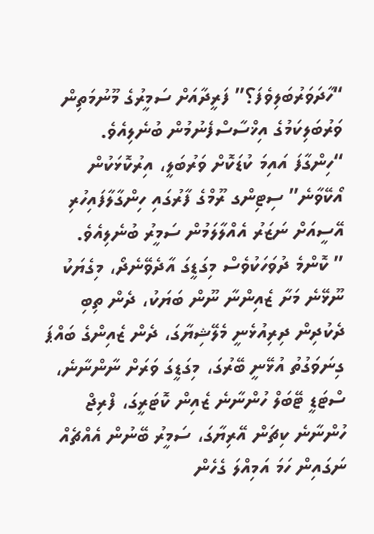“ހާދަވަރުބަލިވެފަ؟” ފަރީދާއަށް ސަމީރުގެ މޫނުމަތިން ވަރުބަލިކަމުގެ އިޚްސާސްފެނުމުން ބުނެލިއެވެ.
“ހިންގާފަ އައިމަ ކުޑަކޮށް ވަރުބަލީ، އިރުކޮޅަކުން އޯކޭވާނެ” ސިޓިންގ ރޫމްގެ ފާރުގައި ހިންގާލާފައިހުރި އޭސީއަށް ނަޒަރު އެއްލާލަމުން ސަމީރު ބުނެލިއެވެ.
” ކޮންމެ ދުވަހަކުވެސް މިގަޑީގަ އާދެވޭނެދޯ، މިގެޔަކު ނޫޅޭނެ މަށާ ޒެއިންނާ ނޫން ބަޔަކު، ދެން ތިބި ދެކުދިން ދިރިއުޅެނީ މެލޭޝިޔާގަ، ދެން ޒެއިންގެ ބައްޕަ ގިނަވަގުތު އުޅޭނީ ބޭރުގަ، މިގަޑީގަ ވަރަށް ނާންނާނެ، ސްޓަޑީ ޓޭބަލް ހުންނާނެ ޒެއިން ކޮޓަރީގަ، ފްރިޖް ހުންނާނެ ކިޗަން އޭރިޔާގަ، ސަމީރު ބޭނުން އެއްޗެއް ނަގައިން ހަމަ އަމިއްލަ ގެހެން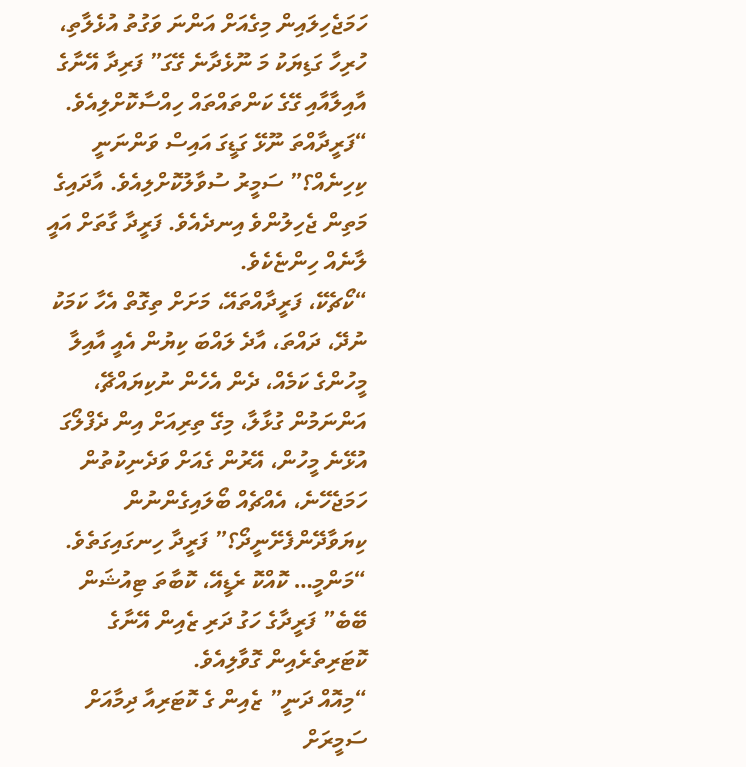ހަމަޖެހިލައިން މިގެއަށް އަންނަ ވަގުތު އުޅެލާތި، ހުރިހާ ގަޑިޔަކު މަ ނޫޅެދާނެ ގޭގަ” ފަރިދާ އޭނާގެ އާއިލާއާއި ގޭގެ ކަންތައްތައް ހިއްސާކޮށްލިއެވެ.
“ފަރީދާއްތަ ނޫޅޭ ގަޑީގަ އައިސް ވަންނަނީ ކިހިނެއް؟” ސަމީރު ސުވާލުކޮށްލިއެވެ. އާދައިގެ މަތިން ޖެހިލުންވެ އިނދެއެވެ. ފަރީދާ ގާތަށް އައީ ލާނެއް ހިންޏެކެވެ.
“ކޯޗެކޭ، ފަރީދާއްތައޭ، މަށަށް ތިގޮތް އެހާ ކަމަކު ނުދޭ، ދައްތަ، އާދެ ލައްބަ ކިޔުން އެއީ އާއިލާ މީހުންގެ ކަމެއް، ދެން އެހެން ނުކިޔައްޗޭ، އަންނަމުން ގުޅާލާ، މިގޭ ތިރިއަށް އިން ދެފްލޯގަ އުޅޭނެ މީހުން، އޭރުން ގެއަށް ވަދެނިކުތުން ހަމަޖެހޭނެ، އެއްޗެއް ބޯލައިގެންނުން ކިޔަވާދޭންފެށޭނީދޯ؟” ފަރީދާ ހިނގައިގަތެވެ.
“މަންމީ… ކޮއްކޮ ރެޑީއޭ، ކޮބާތަ ޓިއުޝަން ބޭބެ” ފަރީދާގެ ހަގު ދަރި ޒެއިން އޭނާގެ ކޮޓަރިތެރެއިން ގޮވާލިއެވެ.
“މިއޮއް ދަނީ” ޒެއިން ގެ ކޮޓަރިއާ ދިމާއަށް ސަމީރަށް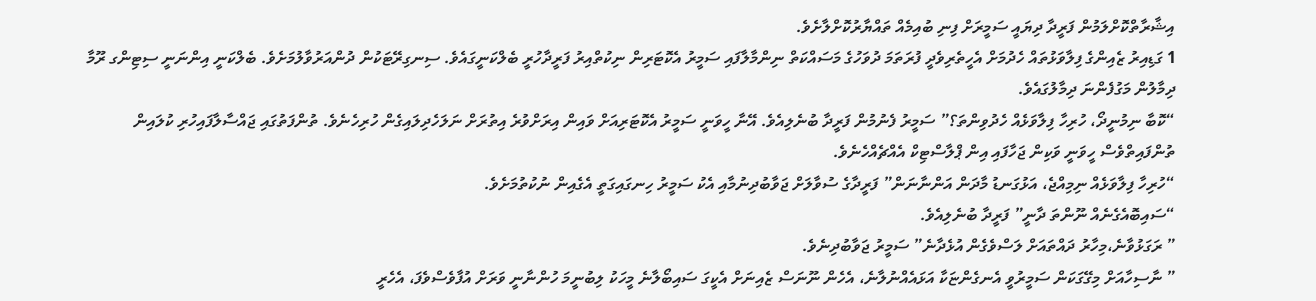އިޝާރާތްކޮށްލަމުން ފަރީދާ ދިޔައީ ސަމީރަށް ފިނި ބުއިމެއް ތައްޔާރުކޮށްލާށެވެ.
1 ގަޑިއިރު ޒެއިންގެ ފިލާވަޅުތައް ހެދުމަށް އެހީތެރިވެދީ ފުރަތަމަ ދުވަހުގެ މަސައްކަތް ނިންމާލާފައި ސަމީރު އެކޮޓަރިން ނިކުތްއިރު ފަރީދާހުރީ ބެލްކަނީގައެވެ. ސިނގިރޭޓަކުން ދުންއަރުވާލުމަށެވެ. ބެލްކަނީ އިންނަނީ ސިޓިންގ ރޫމާ ދިމާލުން މަގުފެންނަ ދިމާލުގައެވެ.
“ކޮބާ ނިމުނީދޯ، ހުރިހާ ފިލާވަޅެއް ހެދުވިންތަ؟” ސަމީރު ފެނުމުން ފަރީދާ ބުނެލިއެވެ. އޭނާ ހީވަނީ ސަމީރު އެކޮޓަރިއަށް ވައިން އިރަށްވުރެ އިތުރަށް ނަލަހެދިލައިގެން ހުރިހެނެވެ. ތުންފަތުގައި ޖައްސާލާފައިހުރި ކުލައިން ތުންފައިތްވެސް ހީވަނީ ވަކިން ޖަހާފައި އިން ޕްލާސްޓިކް އެއްޗެއްހެނެވެ.
“ހުރިހާ ފިލާވަޅެއް ނިމިއްޖެ، އަޅުގަނޑު މާދަން އަންނާނަން” ފަރީދާގެ ސުވާލަށް ޖަވާބުދިނުމާއި އެކު ސަމީރު ހިނގައިގަތީ އެގެއިން ނުކުތުމަށެވެ.
“ސައިބޮއެގެނެއް ނޫންތަ ދާނީ” ފަރީދާ ބުނެލިއެވެ.
” ރަގަޅުވާނެ،މިހާރު ދައްތައަށް ލަސްވެގެން އުޅެދާނެ” ސަމީރު ޖަވާބުދިނެވެ.
” ނާސިހާއަށް މިގޭގަކަން ސަމީރުވީ އެނގެންޏަކާ އަޅައެއްނުލާނެ، އެހެން ނޫނަސް ޒެއިނަށް އެކީގަ ސައިބޯލާނެ މީހަކު ލިބުނީމަ ހުންނާނީ ވަރަށް އުފާވެސްވެފަ، އެހެރީ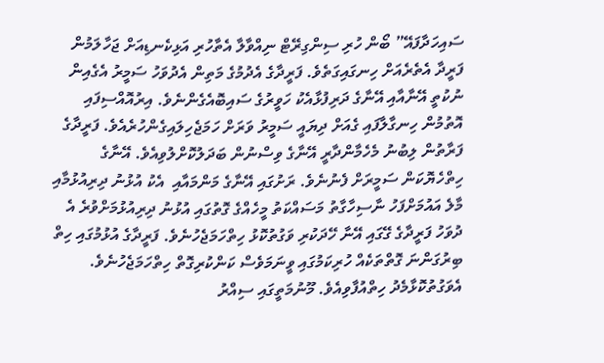ސައިހަދާފައޭ” ބޯން ހުރި ސިންގިރޭޓް ނިއްވާލާ އެތާހުރި އަޅިކެނޑިއަށް ޖަހާލަމުން ފަރީދާ އެތެރެއަށް ހިނގައިގަތެވެ. ފަރީދާގެ އެދުމުގެ މަތިން އެދުވަހު ސަމީރު އެގެއިން ނުކުތީ އޭނާއާއި އޭނާގެ ދަރިފުޅާއެކު ހަވީރުގެ ސައިބޮއެގެންނެވެ. އިރުއޮއްސިފައި އޮތުމުން ހިނގާލާފައި ގެއަށް ދިޔައީ ސަމީރު ވަރަށް ހަމަޖެހިލައިގެންހުރެއެވެ. ފަރީދާގެ ފަރާތުން ލިބުނު މެހެމާންދާރީ އޭނާގެ ވިސްނުން ބަދަލުކޮށްލުވިއެވެ. އޭނާގެ ހިތްހެޔޮކަން ސަމީރަށް ފެނުނެވެ. ރަށުގައި އޭނާގެ މަންމައާއި  އެކު އުޅުނު ދިރިއުޅުމާއި މާލެ އައުމަށްފަހު ނާސިހާގާތު މަސައްކަތު މީހެއްގެ ގޮތުގައި އުޅުނު ދިރިއުޅުމަށްވުރެ އެ ދުވަހު ފަރީދާގެ ގޭގައި އޭނާ ހޭދަކުރި ވަގުތުކޮޅު ހިތްހަމަޖެހުނެވެ. ފަރީދާގެ އުޅުމުގައި ހިތް ބިރުގަންނަ ގޮތްތަކެއް ހުރިކަމުގައި ވީނަމަވެސް ކަންކުރިގޮތް ހިތްހަމަޖެހުނެވެ. އެވަގުތުކޮޅާމެދު ހިތްއުފާވިއެވެ. މޫނުމަތީގައި ސިއްރު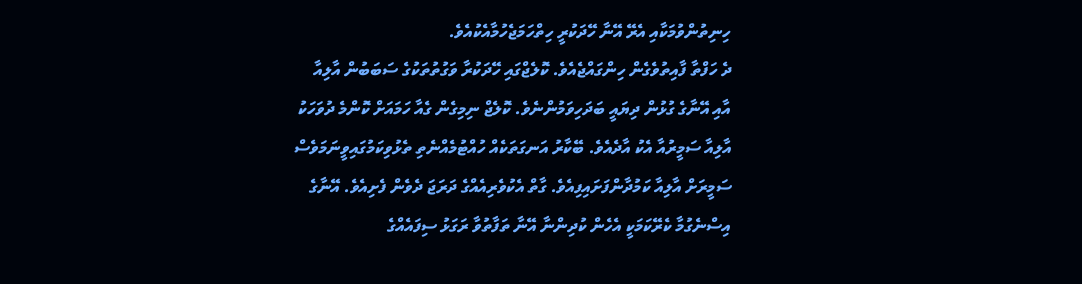ހިނިތުންވުމަކާއި އެރޭ އޭނާ ހޭދަކުރީ ހިތްހަމަޖެހުމާއެކުއެވެ.
ދެ ހަފްތާ ފާއިތުވެގެން ހިންގައްޖެއެވެ. ކޮލެޖްގައި ހޭދަކުރާ ވަގުތުތަކުގެ ސަބަބުން އާލިއާ އާއި އޭނާގެ ގުޅުން ދިޔައީ ބަދަހިވަމުންނެވެ. ކޮލެޖް ނިމިގެން ގެއާ ހަމައަށް ކޮންމެ ދުވަހަކު އާލިއާ ސަމީރުއާ އެކު އާދެއެވެ. ބޭކާރު އަނގަތަކެއް ހުއްޓުމެއްނެތި ތެޅުވިކަމުގައިވީނަމަވެސް ސަމީރަށް އާލިއާ ކަމުދާންފަށައިފިއެވެ. ގާތް އެކުވެރިއެއްގެ ދަރަޖަ ދެވެން ފެށިއެވެ. އޭނާގެ އިސްނެގުމާ ކެރޭކަމަކީ އެހެން ކުދިންނާ އޭނާ ތަފާތުވާ ރަގަޅު ސިފައެއްގެ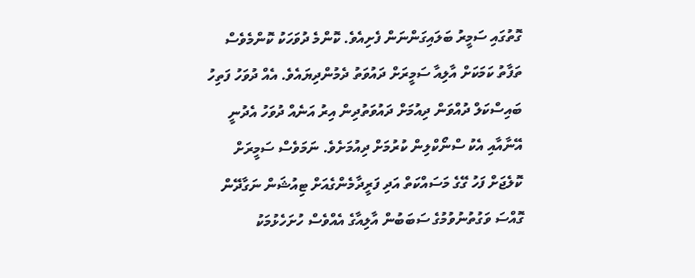ގޮތުގައި ސަމީރު ބަލައިގަންނަން ފެށިއެވެ. ކޮންމެ ދުވަހަކު ކޮންމެވެސް ތަފާތު ކަމަކަށް އާލިއާ ސަމީރަށް ދައުވަތު ދެމުންދިޔައެވެ. އެއް ދުވަހު ފަތިހު ބައިސްކަލް ދުއްވަން ދިއުމަށް ދައުވަތުދިން އިރު އަނެއް ދުވަހު އެދުނީ އޭނާއާއި އެކު ސްނޯކްލިން ކުރުމަށް ދިއުމަށެވެ. ނަމަވެސް ސަމީރަށް ކޮލެޖަށް ފަހު ގޭގެ މަސައްކަތް އަދި ފަރީދާމެންގެއަށް ޓިއުޝަން ނަގާދޭން ގޮއްސަ ވަގުތުނުވުމުގެ ސަބަބުން އާލިއާގެ އެއްވެސް ހުށަހެޅުމަކު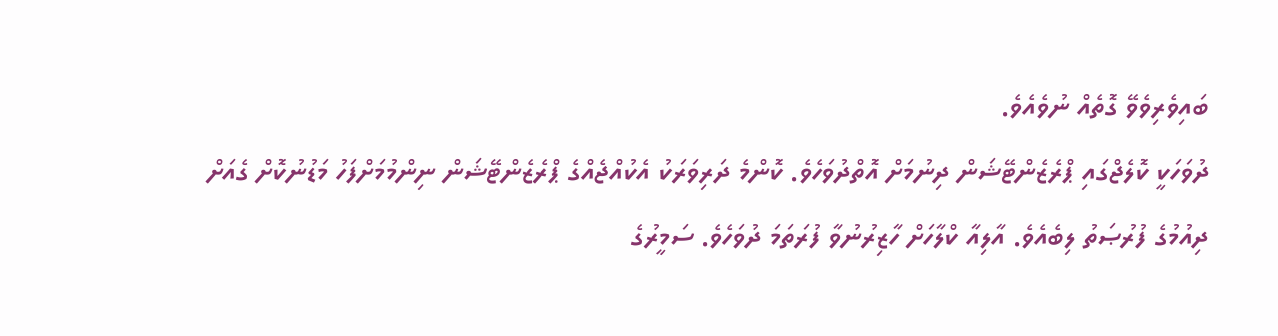ބައިވެރިވެވޭ ގޮތެއް ނުވެއެވެ.
ދުވަހަކީ ކޮލެޖްގައި ޕްރެޒެންޓޭޝަން ދިނުމަށް އޮތްދުވަހެވެ. ކޮންމެ ދަރިވަރަކު އެކުއްޖެއްގެ ޕްރެޒެންޓޭޝަން ނިންމުމަށްފަހު މަޑުނުކޮށް ގެއަށް ދިއުމުގެ ފުރުޞަތު ލިބެއެވެ. އާލިއާ ކްލާހަށް ހާޒިރުނުވާ ފުރަތަމަ ދުވަހެވެ. ސަމީރުގެ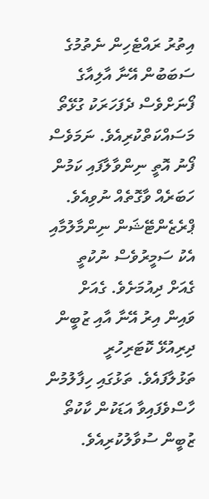އިތުރު ރައްޓެހިން ނެތުމުގެ ސަބަބުން އޭނާ އާލިއާގެ ފޯނަށްވެސް ދެފަހަރަކު ގުޅޭތޯ މަސައްކަތްކުރިއެވެ. ނަމަވެސް ފޯނު އޮތީ ނިންވާލާފައި ކަމުން ހަބަރެއް ވާގޮތެއް ނުވިއެވެ. ޕްރެޒެންޓޭޝަން ނިންމާލުމާއި އެކު ސަމީރުވެސް ނުކުތީ ގެއަށް ދިއުމަށެވެ. ގެއަށް ވައިން އިރު އޭނާ އާއި ޒުބީން ދިރިއުޅޭ ކޮޓަރިހުރީ ތަޅުލާފައެވެ. ތަޅުގައި ހިފާލުމުން ހާސްވެފައިވާ އަޑަކުން ކާކުތޯ ޒުބީން ސުވާލުކުރިއެވެ.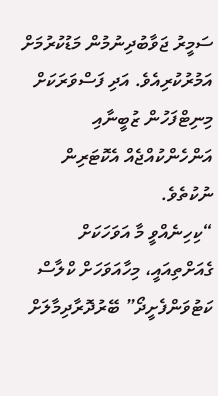ސަމީރު ޖަވާބުދިނުމުން މަޑުކުރުމަށް އަމުރުކުރިއެވެ. އަދި ފަސްވަރަކަށް މިނިޓްފަހުން ޒުބީނާއި އަންހެންކުއްޖެއް އެކޮޓަރިން ނުކުތެވެ.
“ކިހިނެއްވީ މާ އަވަހަކަށް ގެއަށްތިއައީ، މިހާއަވަހަށް ކްލާސް ކަޓުވަންފެށީދޯ” ބޭރުދޮރާދިމާލަށް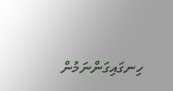ހިނގައިގަންނަމުން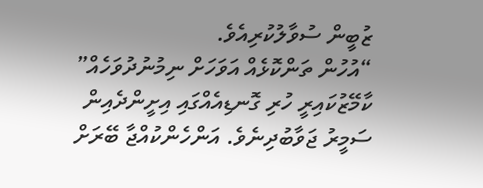ޒުބީން ސުވާލުކުރިއެވެ.
“އުހުން ތަންކޮޅެއް އަވަހަށް ނިމުނުދުވަހެއް” ކާމޭޒުކައިރީ ހުރި ގޮނޑިއެއްގައި އިށީންދެއިން ސަމީރު ޖަވާބުދިނެވެ. އަންހެންކުއްޖާ ބޭރަށް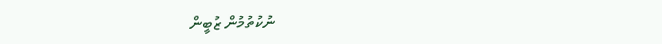ނުކުތުމުން ޒުބީން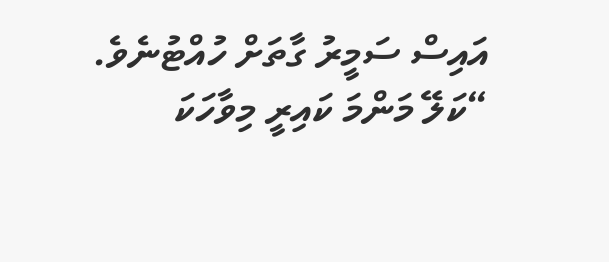އައިސް ސަމީރު ގާތަށް ހުއްޓުނެވެ.
“ކަލޭ މަންމަ ކައިރީ މިވާހަކަ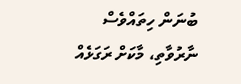ބުނަން ހިތައްވެސް ނާރުވާތި، މާކަށް ރަގަޅެއް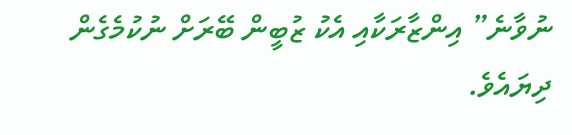ނުވާނެ” އިންޒާރަކާއި އެކު ޒުބީން ބޭރަށް ނުކުމެގެން ދިޔައެވެ.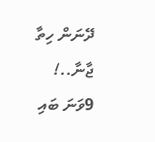ދޭނަން ހިތާ ޖާނާ..! 9ވަނަ ބައި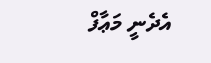އެދެނީ މަޢާފް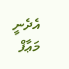އެދެނީ މަޢާފް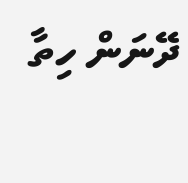ދޭނަން ހިތާ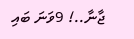ޖާނާ..! 9ވަނަ ބައި